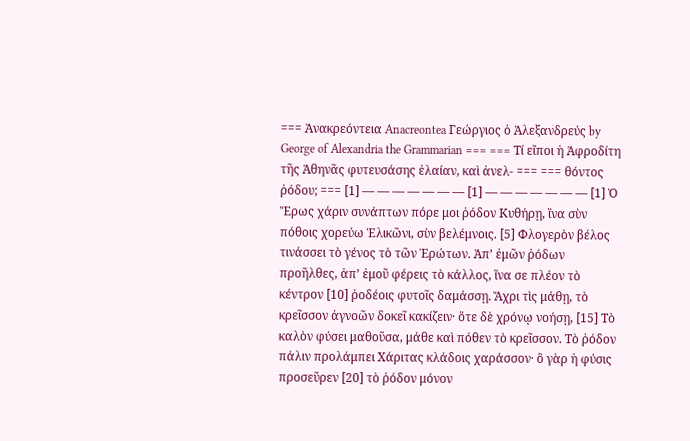=== Ἀνακρεόντεια Anacreontea Γεώργιος ὁ Ἀλεξανδρεύς by George of Alexandria the Grammarian === === Τί εἴποι ἡ Ἀφροδίτη τῆς Ἀθηνᾶς φυτευσάσης ἐλαίαν, καὶ ἀνελ‐ === === θόντος ῥόδου; === [1] — — — — — — — [1] — — — — — — — [1] Ὁ Ἔρως χάριν συνάπτων πόρε μοι ῥόδον Κυθήρῃ, ἵνα σὺν πόθοις χορεύω Ἑλικῶνι, σὺν βελέμνοις. [5] Φλογερὸν βέλος τινάσσει τὸ γένος τὸ τῶν Ἐρώτων. Ἀπ’ ἐμῶν ῥόδων προῆλθες, ἀπ’ ἐμοῦ φέρεις τὸ κάλλος, ἵνα σε πλέον τὸ κέντρον [10] ῥοδέοις φυτοῖς δαμάσσῃ. Ἄχρι τὶς μάθῃ, τὸ κρεῖσσον ἀγνοῶν δοκεῖ κακίζειν· ὅτε δὲ χρόνῳ νοήσῃ, [15] Τὸ καλὸν φύσει μαθοῦσα, μάθε καὶ πόθεν τὸ κρεῖσσον. Τὸ ῥόδον πάλιν προλάμπει Χάριτας κλάδοις χαράσσον· ὃ γὰρ ἡ φύσις προσεῦρεν [20] τὸ ῥόδον μόνον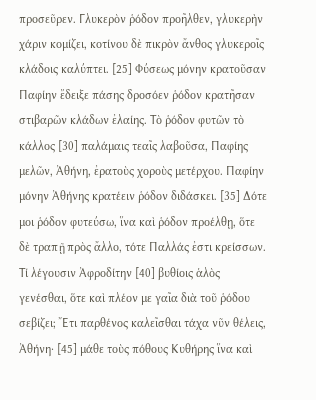προσεῦρεν. Γλυκερὸν ῥόδον προῆλθεν, γλυκερὴν χάριν κομίζει, κοτίνου δὲ πικρὸν ἄνθος γλυκεροῖς κλάδοις καλύπτει. [25] Φύσεως μόνην κρατοῦσαν Παφίην ἔδειξε πάσης δροσόεν ῥόδον κρατῆσαν στιβαρῶν κλάδων ἐλαίης. Τὸ ῥόδον φυτῶν τὸ κάλλος [30] παλάμαις τεαῖς λαβοῦσα, Παφίης μελῶν, Ἀθήνη, ἐρατοὺς χοροὺς μετέρχου. Παφίην μόνην Ἀθήνης κρατέειν ῥόδον διδάσκει. [35] Δότε μοι ῥόδον φυτεύσω, ἵνα καὶ ῥόδον προέλθῃ, ὅτε δὲ τραπῇ πρὸς ἄλλο, τότε Παλλάς ἐστι κρείσσων. Τί λέγουσιν Ἀφροδίτην [40] βυθίοις ἁλὸς γενέσθαι, ὅτε καὶ πλέον με γαῖα διὰ τοῦ ῥόδου σεβίζει; Ἔτι παρθένος καλεῖσθαι τάχα νῦν θέλεις, Ἀθήνη· [45] μάθε τοὺς πόθους Κυθήρης ἵνα καὶ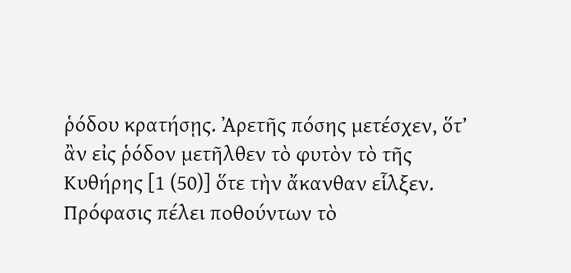ῥόδου κρατήσῃς. Ἀρετῆς πόσης μετέσχεν, ὅτ’ ἂν εἰς ῥόδον μετῆλθεν τὸ φυτὸν τὸ τῆς Κυθήρης [1 (50)] ὅτε τὴν ἄκανθαν εἷλξεν. Πρόφασις πέλει ποθούντων τὸ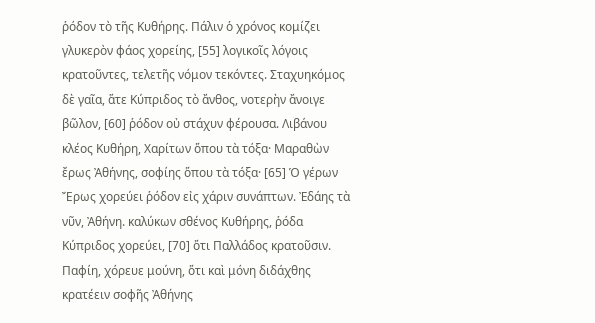ῥόδον τὸ τῆς Κυθήρης. Πάλιν ὁ χρόνος κομίζει γλυκερὸν φάος χορείης, [55] λογικοῖς λόγοις κρατοῦντες, τελετῆς νόμον τεκόντες. Σταχυηκόμος δὲ γαῖα, ἅτε Κύπριδος τὸ ἄνθος, νοτερὴν ἄνοιγε βῶλον, [60] ῥόδον οὐ στάχυν φέρουσα. Λιβάνου κλέος Κυθήρη, Χαρίτων ὅπου τὰ τόξα· Μαραθὼν ἔρως Ἀθήνης, σοφίης ὅπου τὰ τόξα· [65] Ὁ γέρων Ἔρως χορεύει ῥόδον εἰς χάριν συνάπτων. Ἐδάης τὰ νῦν, Ἀθήνη. καλύκων σθένος Κυθήρης, ῥόδα Κύπριδος χορεύει, [70] ὅτι Παλλάδος κρατοῦσιν. Παφίη, χόρευε μούνη, ὅτι καὶ μόνη διδάχθης κρατέειν σοφῆς Ἀθήνης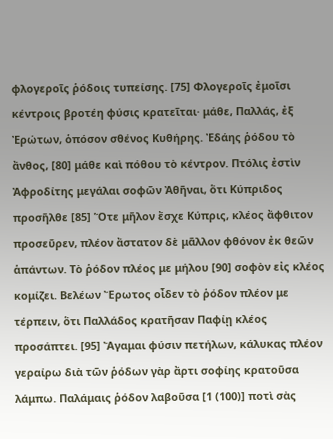φλογεροῖς ῥόδοις τυπείσης. [75] Φλογεροῖς ἐμοῖσι κέντροις βροτέη φύσις κρατεῖται· μάθε, Παλλάς, ἐξ Ἐρώτων, ὁπόσον σθένος Κυθήρης. Ἐδάης ῥόδου τὸ ἄνθος, [80] μάθε καὶ πόθου τὸ κέντρον. Πτόλις ἐστὶν Ἀφροδίτης μεγάλαι σοφῶν Ἀθῆναι, ὅτι Κύπριδος προσῆλθε [85] Ὅτε μῆλον ἔσχε Κύπρις, κλέος ἄφθιτον προσεῦρεν, πλέον ἄστατον δὲ μᾶλλον φθόνον ἐκ θεῶν ἁπάντων. Τὸ ῥόδον πλέος με μήλου [90] σοφὸν εἰς κλέος κομίζει. Βελέων Ἔρωτος οἶδεν τὸ ῥόδον πλέον με τέρπειν, ὅτι Παλλάδος κρατῆσαν Παφίῃ κλέος προσάπτει. [95] Ἄγαμαι φύσιν πετήλων, κάλυκας πλέον γεραίρω διὰ τῶν ῥόδων γὰρ ἄρτι σοφίης κρατοῦσα λάμπω. Παλάμαις ῥόδον λαβοῦσα [1 (100)] ποτὶ σὰς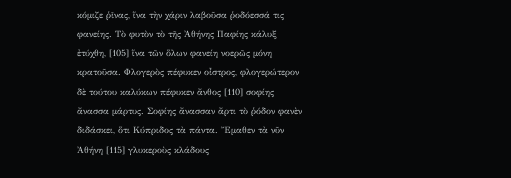κόμιζε ῥῖνας, ἵνα τὴν χάριν λαβοῦσα ῥοδόεσσά τις φανείης. Τὸ φυτὸν τὸ τῆς Ἀθήνης Παφίης κάλυξ ἐτύχθη, [105] ἵνα τῶν ὅλων φανείη νοερῶς μόνη κρατοῦσα. Φλογερὸς πέφυκεν οἶστρος, φλογερώτερον δὲ τούτου καλύκων πέφυκεν ἄνθος [110] σοφίης ἄνασσα μάρτυς. Σοφίης ἄνασσαν ἄρτι τὸ ῥόδον φανὲν διδάσκει, ὅτι Κύπριδος τὰ πάντα. Ἔμαθεν τὰ νῦν Ἀθήνη [115] γλυκεροὺς κλάδους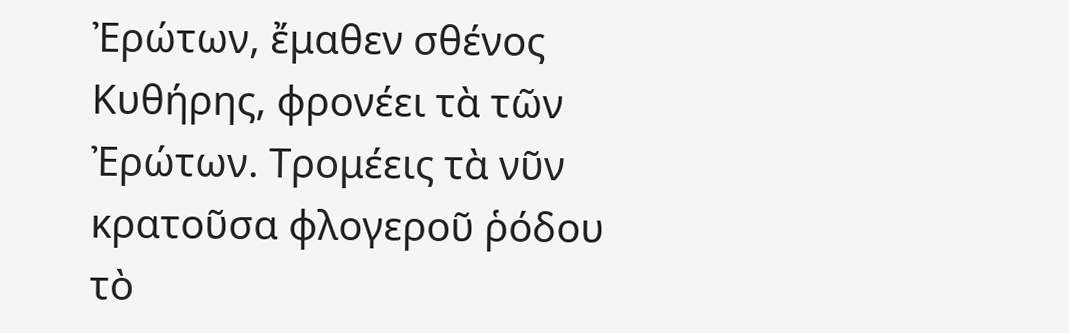Ἐρώτων, ἔμαθεν σθένος Κυθήρης, φρονέει τὰ τῶν Ἐρώτων. Τρομέεις τὰ νῦν κρατοῦσα φλογεροῦ ῥόδου τὸ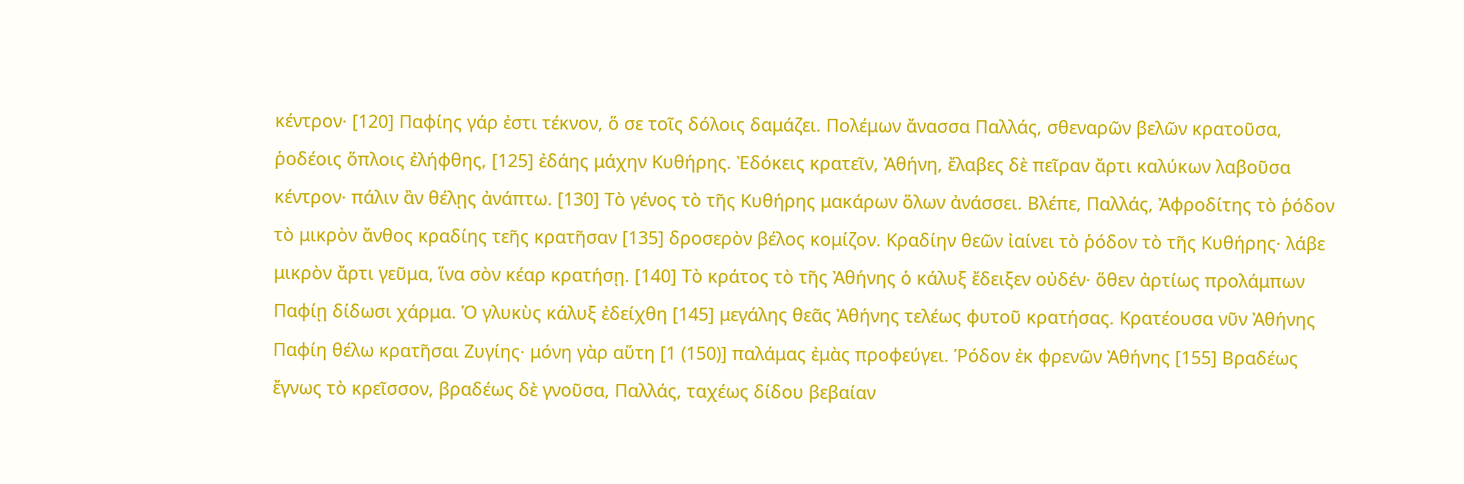κέντρον· [120] Παφίης γάρ ἐστι τέκνον, ὅ σε τοῖς δόλοις δαμάζει. Πολέμων ἄνασσα Παλλάς, σθεναρῶν βελῶν κρατοῦσα, ῥοδέοις ὅπλοις ἐλήφθης, [125] ἐδάης μάχην Κυθήρης. Ἐδόκεις κρατεῖν, Ἀθήνη, ἔλαβες δὲ πεῖραν ἄρτι καλύκων λαβοῦσα κέντρον· πάλιν ἂν θέλῃς ἀνάπτω. [130] Τὸ γένος τὸ τῆς Κυθήρης μακάρων ὅλων ἀνάσσει. Βλέπε, Παλλάς, Ἀφροδίτης τὸ ῥόδον τὸ μικρὸν ἄνθος κραδίης τεῆς κρατῆσαν [135] δροσερὸν βέλος κομίζον. Κραδίην θεῶν ἰαίνει τὸ ῥόδον τὸ τῆς Κυθήρης· λάβε μικρὸν ἄρτι γεῦμα, ἵνα σὸν κέαρ κρατήσῃ. [140] Τὸ κράτος τὸ τῆς Ἀθήνης ὁ κάλυξ ἔδειξεν οὐδέν· ὅθεν ἀρτίως προλάμπων Παφίῃ δίδωσι χάρμα. Ὁ γλυκὺς κάλυξ ἐδείχθη [145] μεγάλης θεᾶς Ἀθήνης τελέως φυτοῦ κρατήσας. Κρατέουσα νῦν Ἀθήνης Παφίη θέλω κρατῆσαι Ζυγίης· μόνη γὰρ αὕτη [1 (150)] παλάμας ἐμὰς προφεύγει. Ῥόδον ἐκ φρενῶν Ἀθήνης [155] Βραδέως ἔγνως τὸ κρεῖσσον, βραδέως δὲ γνοῦσα, Παλλάς, ταχέως δίδου βεβαίαν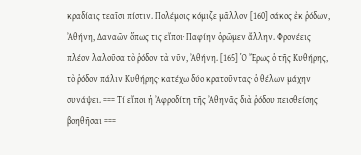κραδίαις τεαῖσι πίστιν. Πολέμοις κόμιζε μᾶλλον [160] σάκος ἐκ ῥόδων, Ἀθήνη, Δαναῶν ὅπως τις εἴποι· Παφίην ὁρῶμεν ἄλλην. Φρονέεις πλέον λαλοῦσα τὸ ῥόδον τὰ νῦν, Ἀθήνη. [165] Ὁ Ἔρως ὁ τῆς Κυθήρης, τὸ ῥόδον πάλιν Κυθήρης· κατέχω δύο κρατοῦντας· ὁ θέλων μάχην συνάψει. === Τί εἴποι ἡ Ἀφροδίτη τῆς Ἀθηνᾶς διὰ ῥόδου πεισθείσης βοηθῆσαι ===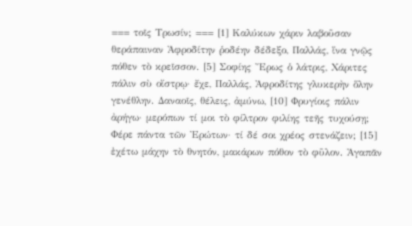=== τοῖς Τρωσίν; === [1] Καλύκων χάριν λαβοῦσαν θεράπαιναν Ἀφροδίτην ῥοδέην δέδεξο, Παλλάς, ἵνα γνῷς πόθεν τὸ κρεῖσσον. [5] Σοφίης Ἔρως ὁ λάτρις, Χάριτες πάλιν σὺ οἴστρῳ· ἔχε, Παλλάς, Ἀφροδίτης γλυκερὴν ὅλην γενέθλην. Δαναοῖς, θέλεις, ἀμύνω, [10] Φρυγίοις πάλιν ἀρήγω· μερόπων τί μοι τὸ φίλτρον φιλίης τεῆς τυχούσῃ; Φέρε πάντα τῶν Ἐρώτων· τί δέ σοι χρέος στενάζειν; [15] ἐχέτω μάχην τὸ θνητόν, μακάρων πόθον τὸ φῦλον. Ἀγαπᾶν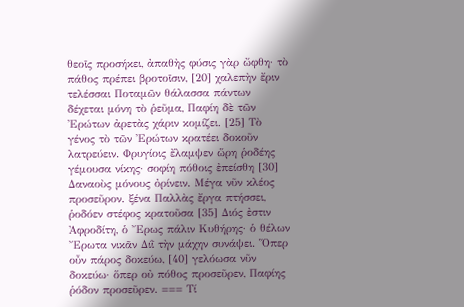θεοῖς προσήκει, ἀπαθὴς φύσις γὰρ ὤφθη· τὸ πάθος πρέπει βροτοῖσιν, [20] χαλεπὴν ἔριν τελέσσαι Ποταμῶν θάλασσα πάντων δέχεται μόνη τὸ ῥεῦμα, Παφίη δὲ τῶν Ἐρώτων ἀρετὰς χάριν κομίζει. [25] Τὸ γένος τὸ τῶν Ἐρώτων κρατέει δοκοῦν λατρεύειν. Φρυγίοις ἔλαμψεν ὥρη ῥοδέης γέμουσα νίκης· σοφίη πόθοις ἐπείσθη [30] Δαναοὺς μόνους ὀρίνειν. Μέγα νῦν κλέος προσεῦρον. ξένα Παλλὰς ἔργα πτήσσει, ῥοδόεν στέφος κρατοῦσα [35] Διός ἐστιν Ἀφροδίτη, ὁ Ἔρως πάλιν Κυθήρης· ὁ θέλων Ἔρωτα νικᾶν Διῒ τὴν μάχην συνάψει. Ὅπερ οὖν πάρος δοκεύω, [40] γελόωσα νῦν δοκεύω· ὅπερ οὐ πόθος προσεῦρεν, Παφίης ῥόδον προσεῦρεν. === Τί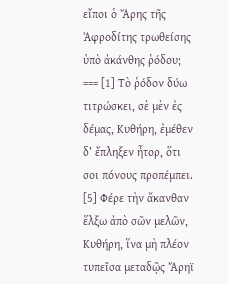εἴποι ὁ Ἄρης τῆς Ἀφροδίτης τρωθείσης ὑπὸ ἀκάνθης ῥόδου; === [1] Τὸ ῥόδον δύω τιτρώσκει, σὲ μὲν ἐς δέμας, Κυθήρη, ἐμέθεν δ’ ἔπληξεν ἦτορ, ὅτι σοι πόνους προπέμπει. [5] Φέρε τὴν ἄκανθαν ἕλξω ἀπὸ σῶν μελῶν, Κυθήρη, ἵνα μὴ πλέον τυπεῖσα μεταδῷς Ἄρηϊ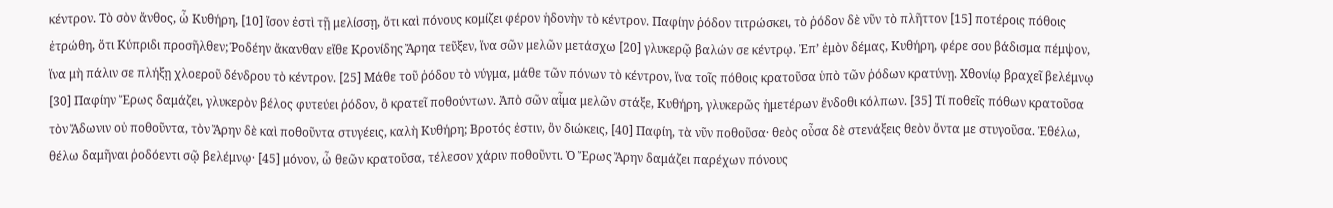κέντρον. Τὸ σὸν ἄνθος, ὦ Κυθήρη, [10] ἴσον ἐστὶ τῇ μελίσσῃ, ὅτι καὶ πόνους κομίζει φέρον ἡδονὴν τὸ κέντρον. Παφίην ῥόδον τιτρώσκει, τὸ ῥόδον δὲ νῦν τὸ πλῆττον [15] ποτέροις πόθοις ἐτρώθη, ὅτι Κύπριδι προσῆλθεν; Ῥοδέην ἄκανθαν εἴθε Κρονίδης Ἄρηα τεῦξεν, ἵνα σῶν μελῶν μετάσχω [20] γλυκερῷ βαλών σε κέντρῳ. Ἐπ’ ἐμὸν δέμας, Κυθήρη, φέρε σου βάδισμα πέμψον, ἵνα μὴ πάλιν σε πλήξῃ χλοεροῦ δένδρου τὸ κέντρον. [25] Μάθε τοῦ ῥόδου τὸ νύγμα, μάθε τῶν πόνων τὸ κέντρον, ἵνα τοῖς πόθοις κρατοῦσα ὑπὸ τῶν ῥόδων κρατύνῃ. Χθονίῳ βραχεῖ βελέμνῳ [30] Παφίην Ἔρως δαμάζει, γλυκερὸν βέλος φυτεύει ῥόδον, ὃ κρατεῖ ποθούντων. Ἀπὸ σῶν αἷμα μελῶν στάξε, Κυθήρη, γλυκερῶς ἡμετέρων ἔνδοθι κόλπων. [35] Τί ποθεῖς πόθων κρατοῦσα τὸν Ἄδωνιν οὐ ποθοῦντα, τὸν Ἄρην δὲ καὶ ποθοῦντα στυγέεις, καλὴ Κυθήρη; Βροτός ἐστιν, ὃν διώκεις, [40] Παφίη, τὰ νῦν ποθοῦσα· θεὸς οὖσα δὲ στενάξεις θεὸν ὄντα με στυγοῦσα. Ἐθέλω, θέλω δαμῆναι ῥοδόεντι σῷ βελέμνῳ· [45] μόνον, ὦ θεῶν κρατοῦσα, τέλεσον χάριν ποθοῦντι. Ὁ Ἔρως Ἄρην δαμάζει παρέχων πόνους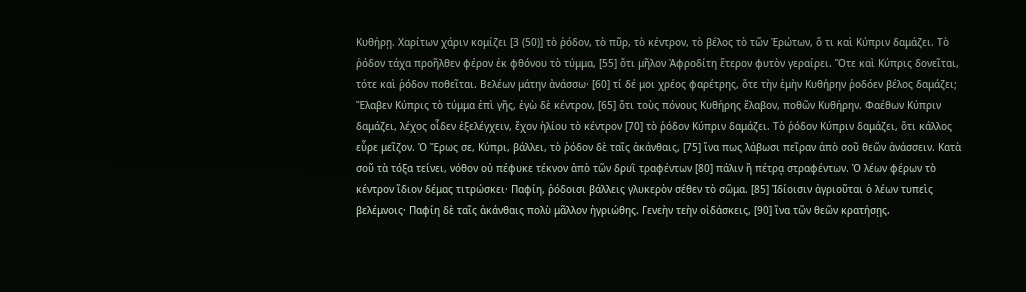Κυθήρῃ. Χαρίτων χάριν κομίζει [3 (50)] τὸ ῥόδον, τὸ πῦρ, τὸ κέντρον, τὸ βέλος τὸ τῶν Ἐρώτων, ὅ τι καὶ Κύπριν δαμάζει. Τὸ ῥόδον τάχα προῆλθεν φέρον ἐκ φθόνου τὸ τύμμα, [55] ὅτι μῆλον Ἀφροδίτη ἕτερον φυτὸν γεραίρει. Ὅτε καὶ Κύπρις δονεῖται, τότε καὶ ῥόδον ποθεῖται. Βελέων μάτην ἀνάσσω· [60] τί δέ μοι χρέος φαρέτρης, ὅτε τὴν ἐμὴν Κυθήρην ῥοδόεν βέλος δαμάζει; Ἔλαβεν Κύπρις τὸ τύμμα ἐπὶ γῆς, ἐγὼ δὲ κέντρον, [65] ὅτι τοὺς πόνους Κυθήρης ἔλαβον, ποθῶν Κυθήρην. Φαέθων Κύπριν δαμάζει, λέχος οἶδεν ἐξελέγχειν, ἔχον ἡλίου τὸ κέντρον [70] τὸ ῥόδον Κύπριν δαμάζει. Τὸ ῥόδον Κύπριν δαμάζει, ὅτι κάλλος εὗρε μεῖζον. Ὁ Ἔρως σε, Κύπρι, βάλλει, τὸ ῥόδον δὲ ταῖς ἀκάνθαις, [75] ἵνα πως λάβωσι πεῖραν ἀπὸ σοῦ θεῶν ἀνάσσειν. Κατὰ σοῦ τὰ τόξα τείνει, νόθον οὐ πέφυκε τέκνον ἀπὸ τῶν δρυῒ τραφέντων [80] πάλιν ἢ πέτρᾳ στραφέντων. Ὁ λέων φέρων τὸ κέντρον ἴδιον δέμας τιτρώσκει· Παφίη, ῥόδοισι βάλλεις γλυκερὸν σέθεν τὸ σῶμα. [85] Ἰδίοισιν ἀγριοῦται ὁ λέων τυπεὶς βελέμνοις· Παφίη δὲ ταῖς ἀκάνθαις πολὺ μᾶλλον ἠγριώθης. Γενεὴν τεὴν οἰδάσκεις, [90] ἵνα τῶν θεῶν κρατήσῃς.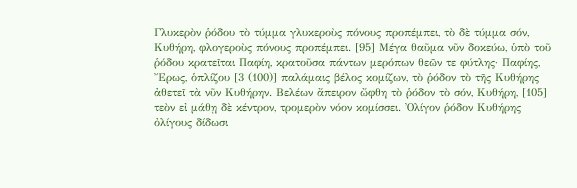Γλυκερὸν ῥόδου τὸ τύμμα γλυκεροὺς πόνους προπέμπει, τὸ δὲ τύμμα σόν, Κυθήρη, φλογεροὺς πόνους προπέμπει. [95] Μέγα θαῦμα νῦν δοκεύω, ὑπὸ τοῦ ῥόδου κρατεῖται Παφίη, κρατοῦσα πάντων μερόπων θεῶν τε φύτλης· Παφίης, Ἔρως, ὁπλίζου [3 (100)] παλάμαις βέλος κομίζων, τὸ ῥόδον τὸ τῆς Κυθήρης ἀθετεῖ τὰ νῦν Κυθήρην. Βελέων ἄπειρον ὤφθη τὸ ῥόδον τὸ σόν, Κυθήρη, [105] τεὸν εἰ μάθῃ δὲ κέντρον, τρομερὸν νόον κομίσσει. Ὀλίγον ῥόδον Κυθήρης ὀλίγους δίδωσι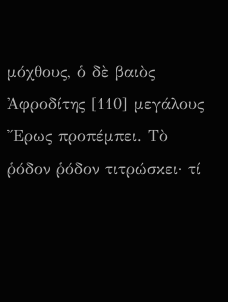μόχθους, ὁ δὲ βαιὸς Ἀφροδίτης [110] μεγάλους Ἔρως προπέμπει. Τὸ ῥόδον ῥόδον τιτρώσκει· τί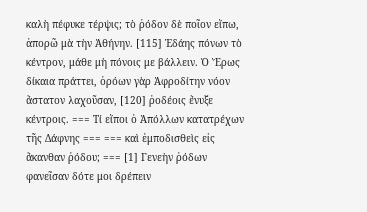καλὴ πέφυκε τέρψις; τὸ ῥόδον δὲ ποῖον εἴπω, ἀπορῶ μὰ τὴν Ἀθήνην. [115] Ἐδάης πόνων τὸ κέντρον, μάθε μὴ πόνοις με βάλλειν. Ὁ Ἔρως δίκαια πράττει, ὁρόων γὰρ Ἀφροδίτην νόον ἄστατον λαχοῦσαν, [120] ῥοδέοις ἔνυξε κέντροις. === Τί εἴποι ὁ Ἀπόλλων κατατρέχων τῆς Δάφνης === === καὶ ἐμποδισθεὶς εἰς ἄκανθαν ῥόδου; === [1] Γενεὴν ῥόδων φανεῖσαν δότε μοι δρέπειν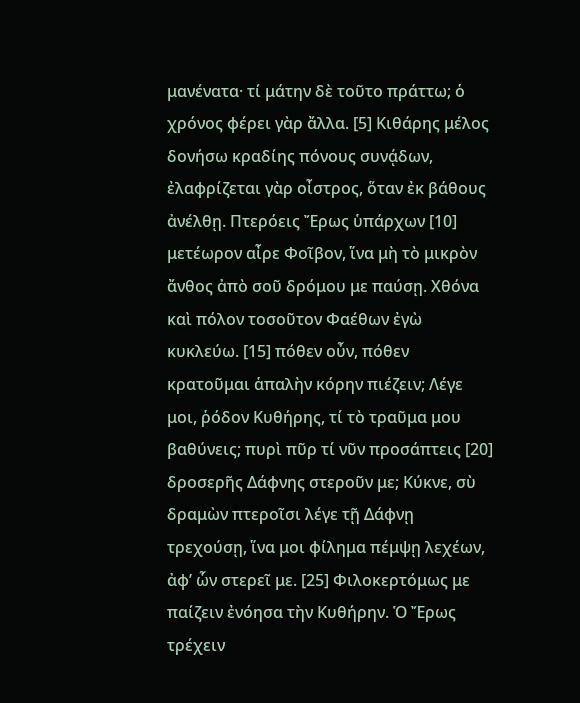μανένατα· τί μάτην δὲ τοῦτο πράττω; ὁ χρόνος φέρει γὰρ ἄλλα. [5] Κιθάρης μέλος δονήσω κραδίης πόνους συνᾴδων, ἐλαφρίζεται γὰρ οἶστρος, ὅταν ἐκ βάθους ἀνέλθῃ. Πτερόεις Ἔρως ὑπάρχων [10] μετέωρον αἶρε Φοῖβον, ἵνα μὴ τὸ μικρὸν ἄνθος ἀπὸ σοῦ δρόμου με παύσῃ. Χθόνα καὶ πόλον τοσοῦτον Φαέθων ἐγὼ κυκλεύω. [15] πόθεν οὖν, πόθεν κρατοῦμαι ἁπαλὴν κόρην πιέζειν; Λέγε μοι, ῥόδον Κυθήρης, τί τὸ τραῦμα μου βαθύνεις; πυρὶ πῦρ τί νῦν προσάπτεις [20] δροσερῆς Δάφνης στεροῦν με; Κύκνε, σὺ δραμὼν πτεροῖσι λέγε τῇ Δάφνῃ τρεχούσῃ, ἵνα μοι φίλημα πέμψῃ λεχέων, ἀφ’ ὧν στερεῖ με. [25] Φιλοκερτόμως με παίζειν ἐνόησα τὴν Κυθήρην. Ὁ Ἔρως τρέχειν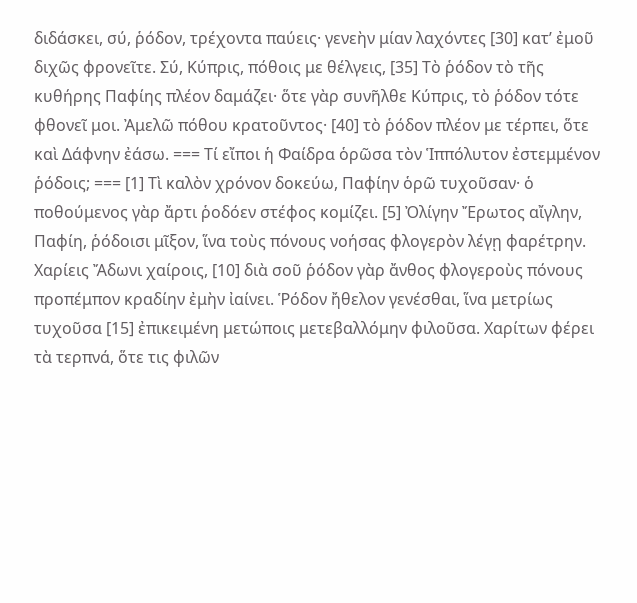διδάσκει, σύ, ῥόδον, τρέχοντα παύεις· γενεὴν μίαν λαχόντες [30] κατ’ ἐμοῦ διχῶς φρονεῖτε. Σύ, Κύπρις, πόθοις με θέλγεις, [35] Τὸ ῥόδον τὸ τῆς κυθήρης Παφίης πλέον δαμάζει· ὅτε γὰρ συνῆλθε Κύπρις, τὸ ῥόδον τότε φθονεῖ μοι. Ἀμελῶ πόθου κρατοῦντος· [40] τὸ ῥόδον πλέον με τέρπει, ὅτε καὶ Δάφνην ἐάσω. === Τί εἴποι ἡ Φαίδρα ὁρῶσα τὸν Ἱππόλυτον ἐστεμμένον ῥόδοις; === [1] Τὶ καλὸν χρόνον δοκεύω, Παφίην ὁρῶ τυχοῦσαν· ὁ ποθούμενος γὰρ ἄρτι ῥοδόεν στέφος κομίζει. [5] Ὀλίγην Ἔρωτος αἴγλην, Παφίη, ῥόδοισι μῖξον, ἵνα τοὺς πόνους νοήσας φλογερὸν λέγῃ φαρέτρην. Χαρίεις Ἄδωνι χαίροις, [10] διὰ σοῦ ῥόδον γὰρ ἄνθος φλογεροὺς πόνους προπέμπον κραδίην ἐμὴν ἰαίνει. Ῥόδον ἤθελον γενέσθαι, ἵνα μετρίως τυχοῦσα [15] ἐπικειμένη μετώποις μετεβαλλόμην φιλοῦσα. Χαρίτων φέρει τὰ τερπνά, ὅτε τις φιλῶν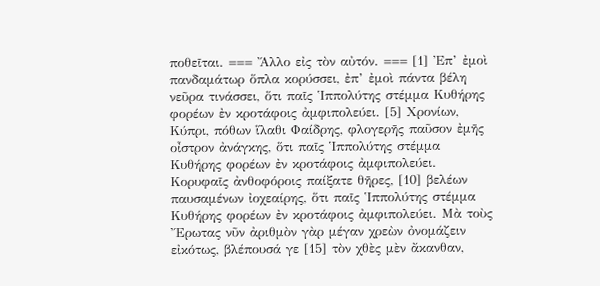ποθεῖται. === Ἄλλο εἰς τὸν αὐτόν. === [1] Ἐπ’ ἐμοὶ πανδαμάτωρ ὅπλα κορύσσει, ἐπ’ ἐμοὶ πάντα βέλη νεῦρα τινάσσει, ὅτι παῖς Ἱππολύτης στέμμα Κυθήρης φορέων ἐν κροτάφοις ἀμφιπολεύει. [5] Χρονίων, Κύπρι, πόθων ἵλαθι Φαίδρης, φλογερῆς παῦσον ἐμῆς οἶστρον ἀνάγκης, ὅτι παῖς Ἱππολύτης στέμμα Κυθήρης φορέων ἐν κροτάφοις ἀμφιπολεύει. Κορυφαῖς ἀνθοφόροις παίξατε θῆρες, [10] βελέων παυσαμένων ἰοχεαίρης, ὅτι παῖς Ἱππολύτης στέμμα Κυθήρης φορέων ἐν κροτάφοις ἀμφιπολεύει. Μὰ τοὺς Ἔρωτας νῦν ἀριθμὸν γὰρ μέγαν χρεὼν ὀνομάζειν εἰκότως, βλέπουσά γε [15] τὸν χθὲς μὲν ἄκανθαν,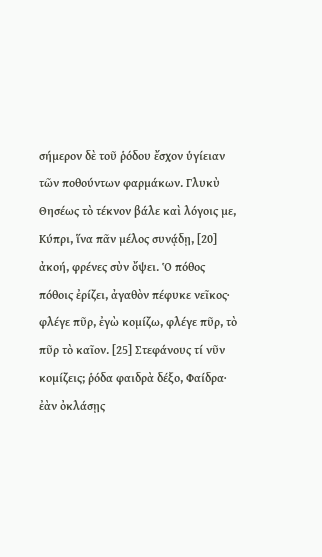σήμερον δὲ τοῦ ῥόδου ἔσχον ὑγίειαν τῶν ποθούντων φαρμάκων. Γλυκὺ Θησέως τὸ τέκνον βάλε καὶ λόγοις με, Κύπρι, ἵνα πᾶν μέλος συνᾴδῃ, [20] ἀκοή, φρένες σὺν ὄψει. Ὁ πόθος πόθοις ἐρίζει, ἀγαθὸν πέφυκε νεῖκος· φλέγε πῦρ, ἐγὼ κομίζω, φλέγε πῦρ, τὸ πῦρ τὸ καῖον. [25] Στεφάνους τί νῦν κομίζεις; ῥόδα φαιδρὰ δέξο, Φαίδρα· ἐὰν ὀκλάσῃς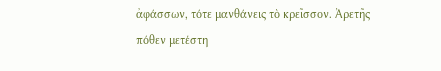ἀφάσσων, τότε μανθάνεις τὸ κρεῖσσον. Ἀρετῆς πόθεν μετέστη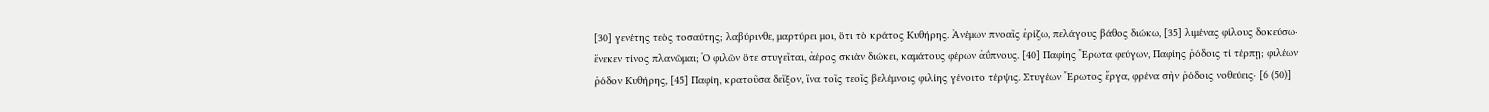[30] γενέτης τεὸς τοσαύτης; λαβύρινθε, μαρτύρει μοι, ὅτι τὸ κράτος Κυθήρης. Ἀνέμων πνοαῖς ἐρίζω, πελάγους βάθος διώκω, [35] λιμένας φίλους δοκεύσω· ἕνεκεν τίνος πλανῶμαι; Ὁ φιλῶν ὅτε στυγεῖται, ἀέρος σκιὰν διώκει, καμάτους φέρων ἀΰπνους. [40] Παφίης Ἔρωτα φεύγων, Παφίης ῥόδοις τί τέρπῃ; φιλέων ῥόδον Κυθήρης, [45] Παφίη, κρατοῦσα δεῖξον, ἵνα τοῖς τεοῖς βελέμνοις φιλίης γένοιτο τέρψις. Στυγέων Ἔρωτος ἔργα, φρένα σὴν ῥόδοις νοθεύεις· [6 (50)]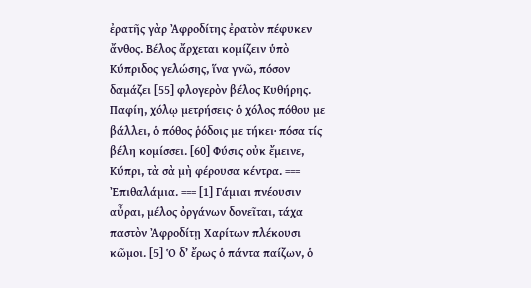ἐρατῆς γὰρ Ἀφροδίτης ἐρατὸν πέφυκεν ἄνθος. Βέλος ἄρχεται κομίζειν ὑπὸ Κύπριδος γελώσης, ἵνα γνῶ, πόσον δαμάζει [55] φλογερὸν βέλος Κυθήρης. Παφίη, χόλῳ μετρήσεις· ὁ χόλος πόθου με βάλλει, ὁ πόθος ῥόδοις με τήκει· πόσα τίς βέλη κομίσσει. [60] Φύσις οὐκ ἔμεινε, Κύπρι, τὰ σὰ μὴ φέρουσα κέντρα. === Ἐπιθαλάμια. === [1] Γάμιαι πνέουσιν αὖραι, μέλος ὀργάνων δονεῖται, τάχα παστὸν Ἀφροδίτῃ Χαρίτων πλέκουσι κῶμοι. [5] Ὁ δ’ ἔρως ὁ πάντα παίζων, ὁ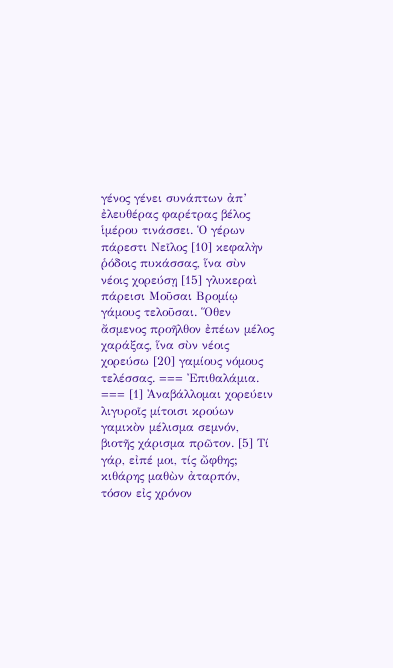γένος γένει συνάπτων ἀπ’ ἐλευθέρας φαρέτρας βέλος ἱμέρου τινάσσει. Ὁ γέρων πάρεστι Νεῖλος [10] κεφαλὴν ῥόδοις πυκάσσας, ἵνα σὺν νέοις χορεύσῃ [15] γλυκεραὶ πάρεισι Μοῦσαι Βρομίῳ γάμους τελοῦσαι. Ὅθεν ἄσμενος προῆλθον ἐπέων μέλος χαράξας, ἵνα σὺν νέοις χορεύσω [20] γαμίους νόμους τελέσσας. === Ἐπιθαλάμια. === [1] Ἀναβάλλομαι χορεύειν λιγυροῖς μίτοισι κρούων γαμικὸν μέλισμα σεμνόν, βιοτῆς χάρισμα πρῶτον. [5] Τί γάρ, εἰπέ μοι, τίς ὤφθης; κιθάρης μαθὼν ἀταρπόν, τόσον εἰς χρόνον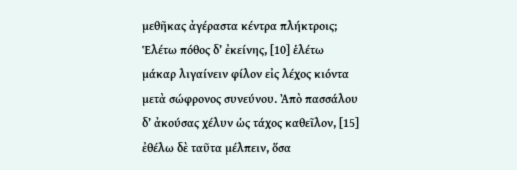μεθῆκας ἀγέραστα κέντρα πλήκτροις; Ἑλέτω πόθος δ’ ἐκείνης, [10] ἑλέτω μάκαρ λιγαίνειν φίλον εἰς λέχος κιόντα μετὰ σώφρονος συνεύνου. Ἀπὸ πασσάλου δ’ ἀκούσας χέλυν ὡς τάχος καθεῖλον, [15] ἐθέλω δὲ ταῦτα μέλπειν, ὅσα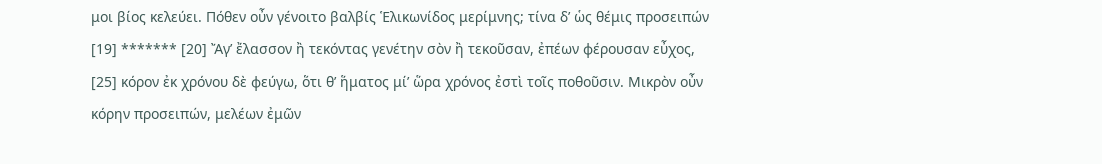μοι βίος κελεύει. Πόθεν οὖν γένοιτο βαλβίς Ἑλικωνίδος μερίμνης; τίνα δ’ ὡς θέμις προσειπών [19] ******* [20] Ἄγ’ ἔλασσον ἢ τεκόντας γενέτην σὸν ἢ τεκοῦσαν, ἐπέων φέρουσαν εὖχος, [25] κόρον ἐκ χρόνου δὲ φεύγω, ὅτι θ’ ἥματος μί’ ὥρα χρόνος ἐστὶ τοῖς ποθοῦσιν. Μικρὸν οὖν κόρην προσειπών, μελέων ἐμῶν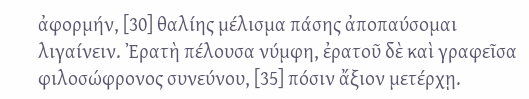ἀφορμήν, [30] θαλίης μέλισμα πάσης ἀποπαύσομαι λιγαίνειν. Ἐρατὴ πέλουσα νύμφη, ἐρατοῦ δὲ καὶ γραφεῖσα φιλοσώφρονος συνεύνου, [35] πόσιν ἄξιον μετέρχῃ.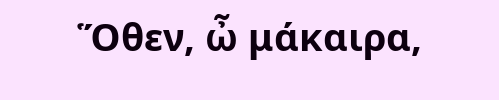Ὅθεν, ὦ μάκαιρα,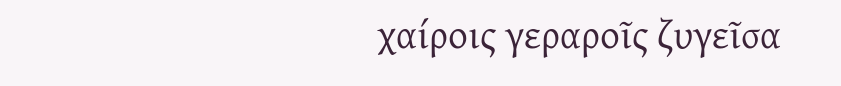χαίροις γεραροῖς ζυγεῖσα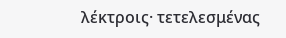λέκτροις· τετελεσμένας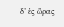δ’ ἐς ὥρας